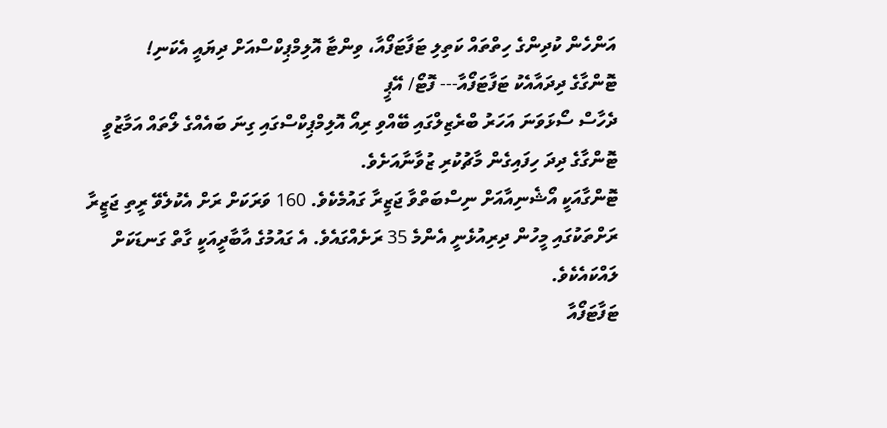އަންހެން ކުދިންގެ ހިތްތައް ކަތިލި ޓަފާޓަފޯއާ، ވިންޓާ އޮލިމްޕިކްސްއަށް ދިޔައީ އެކަނި!
ޓޮންގާގެ ދިދައާއެކު ޓަފާޓަފޯއާ--- ފޮޓޯ/ އޭޕީ
ދެހާސް ސޯޅަވަނަ އަހަރު ބްރެޒިލްގައި ބޭއްވި ރިއޯ އޮލިމްޕިކްސްގައި ގިނަ ބައެއްގެ ލޯތައް އަމާޒުވީ ޓޮންގާގެ ދިދަ ހިފައިގެން މާޗުކުރި ޒުވާނާއަށެވެ.
ޓޮންގާއަކީ އޯޝެނިއާއަށް ނިސްބަތްވާ ޖަޒީރާ ގައުމެކެވެ. 160 ވަރަކަށް ރަށް އެކުލެވޭ ރީތި ޖަޒީރާ ރަށްތަކުގައި މީހުން ދިރިއުޅެނީ އެންމެ 35 ރަށެއްގައެވެ. އެ ގައުމުގެ އާބާދީއަކީ ގާތް ގަނޑަކަށް ލައްކައެކެވެ.
ޓަފާޓަފޯއާ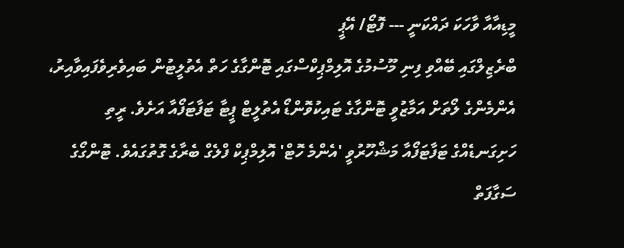މީޑިއާއާ ވާހަކަ ދައްކަނީ --- ފޮޓޯ/ އޭޕީ
ބްރެޒިލްގައި ބޭއްވި ފިނި މޫސުމުގެ އޮލިމްޕިކްސްގައި ޓޮންގާގެ ހަތް އެތުލީޓުން ބައިވެރިވެފައިވާއިރު، އެންމެންގެ ލޯތަށް އަމާޒުވީ ޓޮންގާގެ ޓައިކުވޮންޑޯ އެތުލީޓް ޕީޓާ ޓަފާޓަފޯއާ އަށެވެ. ރީތި ހަށިގަނޑެއްގެ ޓަފާޓަފޯއާ މަޝްހޫރުވީ 'އެންމެ ހޮޓް' އޮލިމްޕިކް ފްލެގް ބެރާގެ ގޮތުގައެވެ. ޓޮންގޯގެ ސަގާފަތް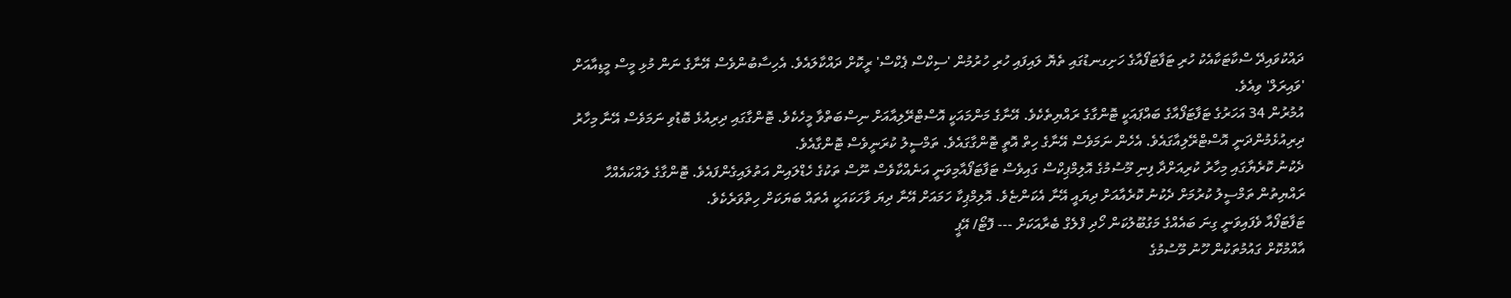ދައްކުވައިދޭ ސްކާޓަކާއެކު ހުރި ޓަފާޓަފޯއާގެ ހަށިގނޑުގައި ތެޔޮ ލައިފައި ހުރި ހުރުމުން 'ސިކްސް ޕެކްސް' ރީކޮށް ދައްކާލައެވެ. އެހިސާބުންވެސް އޭނާގެ ނަން މުޅި މީސް މީޑިއާއަށް 'ވައިރަލް' ވިއެވެ.
އުމުރުން 34 އަހަރުގެ ޓަފާޓަފޯއާގެ ބައްޕައަކީ ޓޮންގާގެ ރައްޔިތެކެވެ. އޭނާގެ މަންމައަކީ އޮސްޓްރޭލިއާއަށް ނިސްބަތްވާ މީހެކެވެ. ޓޮންގާގައި ދިރިއުޅެ ބޮޑުވި ނަމަވެސް އޭނާ މިހާރު ދިރިއުޅެމުންދަނީ އޮސްޓްރޭލިއާގައެވެ. އެހެން ނަމަވެސް އޭނާގެ ހިތް އޮތީ ޓޮންގާގައެވެ. ތަމްސީލު ކުރަނީވެސް ޓޮންގާއެވެ.
ދެކުނު ކޮރެޔާގައި މިހާރު ކުރިއަށްދާ ފިނި މޫސުމުގެ އޮލިމްޕިކްސް ގައިވެސް ޓަފާޓަފޯއާމިވަނީ އަނެއްކާވެސް ނޫސް ތަކުގެ ހެޑްލައިން އަތުލައިގެންފައެވެ. ޓޮންގާގެ ލައްކައެއްހާ ރައްޔިތުން ތަމްސީލު ކުރުމަށް ދެކުނު ކޮރެއާއަށް ދިޔައީ އޭނާ އެކަންޏެވެ. އޮލިމްޕިކާ ހަމައަށް އޭނާ ދިޔަ ވާހަކައަކީ އެތައް ބަޔަކަށް ހިތްވަރެކެވެ.
ޓަފާޓަފޯއާ ވެފައިވަނީ ގިނަ ބައެއްގެ މަގުބޫލުކަން ހޯދި ފްލެގް ބެރާއަކަށް --- ފޮޓޯ/ އޭޕީ
އާއްމުކޮށް ގައުމުތަކުން ހޫނު މޫސުމުގެ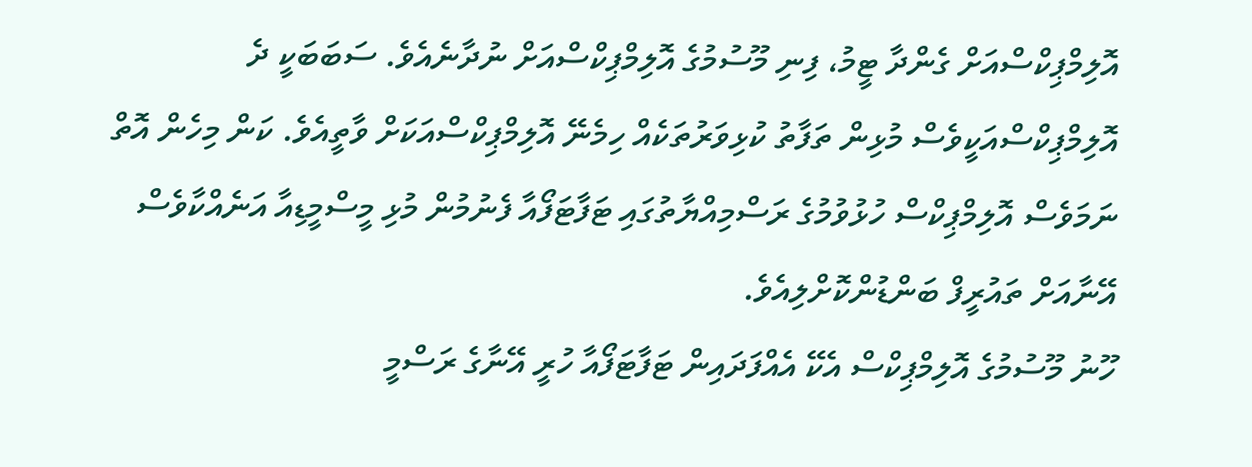އޮލިމްޕިކްސްއަށް ގެންދާ ޓީމު، ފިނި މޫސުމުގެ އޮލިމްޕިކްސްއަށް ނުދާނެއެވެ. ސަބަބަކީ ދެ އޮލިމްޕިކްސްއަކީވެސް މުޅިން ތަފާތު ކުޅިވަރުތަކެއް ހިމެނޭ އޮލިމްޕިކްސްއަކަށް ވާތީއެވެ. ކަން މިހެން އޮތް ނަމަވެސް އޮލިމްޕިކްސް ހުޅުވުމުގެ ރަސްމިއްޔާތުގައި ޓަފާޓަފޯއާ ފެނުމުން މުޅި މީސްމީޑިއާ އަނެއްކާވެސް އޭނާއަށް ތައުރީފް ބަންޑުންކޮށްލިއެވެ.
ހޫނު މޫސުމުގެ އޮލިމްޕިކްސް އެކޭ އެއްފަދައިން ޓަފާޓަފޯއާ ހުރީ އޭނާގެ ރަސްމީ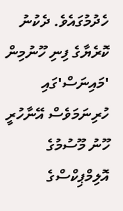ހެދުމުގައެވެ. ދެކުނު ކޮރެޔާގެ ފިނި ހޫނުމިން 'މައިނަސް'ގައި ހުރިނަމަވެސް އޭނާހުރީ ހޫނު މޫސުމުގެ އޮލިމްޕިކްސްގެ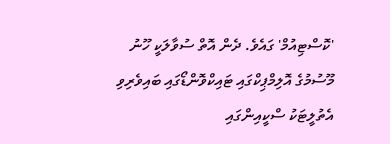'ކޮސްޓިއުމް' ގައެވެ. ދެން އޮތް ސުވާލަކީ ހޫނު މޫސުމުގެ އޮލިމްޕިކްގައި ޓައިކްވޮންޑޯގައި ބައިވެރިވި އެތުލީޓަކު ސްކީއިންގައި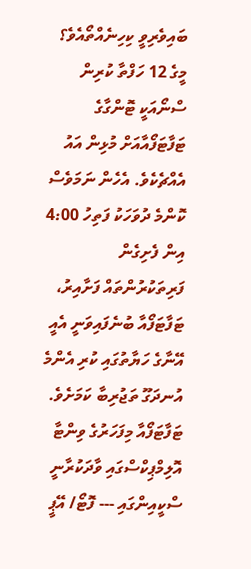ބައިވެރިވީ ކިހިނެއްތޯއެވެ؟
މީގެ 12 ހަފްތާ ކުރިން ސްނޯއަކީ ޓޮންގާގެ ޓަފާޓަފޯއާއަށް މުޅިން އައު އެއްޗެކެވެ. އެހެން ނަމަވެސް ކޮންމެ ދުވަހަކު ފަތިހު 4:00 އިން ފެށިގެން ފަރިތަކުރުންތައް ފަށާއިރު، ޓަފާޓަފޯއާ ބުނެފައިވަނީ އެއީ އޭނާގެ ހަޔާތުގައި ކުރި އެންމެ އުނދަގޫ ތަޖުރިބާ ކަމަށެވެ.
ޓަފާޓަފޯއާ މިފަހަރުގެ ވިންޓާ އޮލިމްޕިކްސްގައި ވާދަކުރާނީ ސްކީއިންގައި --- ފޮޓޯ/ އޭޕީ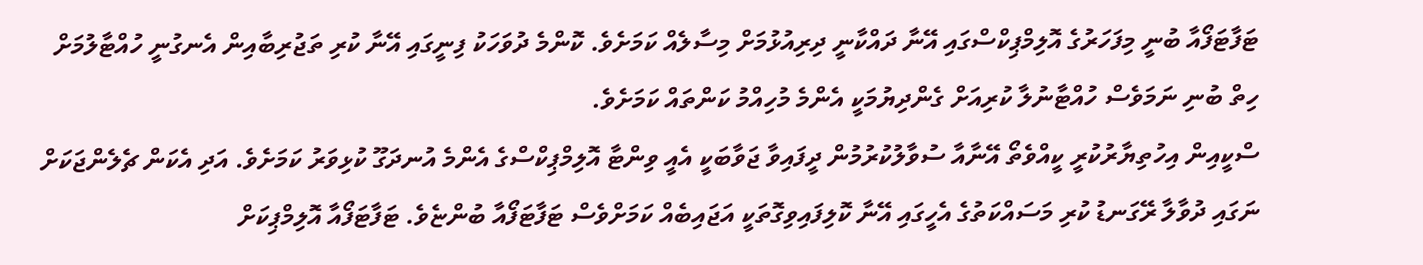ޓަފާޓަފޯއާ ބުނީ މިފަހަރުގެ އޮލިމްޕިކްސްގައި އޭނާ ދައްކާނީ ދިރިއުޅުމަށް މިސާލެއް ކަމަށެވެ. ކޮންމެ ދުވަހަކު ފިނީގައި އޭނާ ކުރި ތަޖުރިބާއިން އެނގުނީ ހުއްޓާލުމަށް ހިތް ބުނި ނަމަވެސް ހުއްޓާނުލާ ކުރިއަށް ގެންދިޔުމަކީ އެންމެ މުހިއްމު ކަންތައް ކަމަށެވެ.
ސްކީއިން އިހުތިޔާރުކުރީ ކީއްވެތޯ އޭނާއާ ސުވާލުކުރުމުން ދީފައިވާ ޖަވާބަކީ އެއީ ވިންޓާ އޮލިމްޕިކްސްގެ އެންމެ އުނދަގޫ ކުޅިވަރު ކަމަށެވެ. އަދި އެކަން ޗެލެންޖަކަށް ނަގައި ދުވާލާ ރޭގަނޑު ކުރި މަސައްކަތުގެ އެހީގައި އޭނާ ކޮލިފައިވިގޮތަކީ އަޖައިބެއް ކަމަށްވެސް ޓަފާޓަފޯއާ ބުންޏެވެ. ޓަފާޓަފޯއާ އޮލިމްޕިކަށް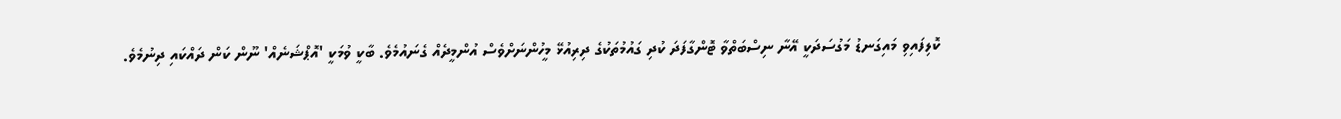ކޮލިފައިވި މައިގަނޑު މަގުސަދަކީ އޭނާ ނިސްބަތްވާ ޓޮންގާފަދަ ކުދި ގައުމުތަކުގެ ދިރިއުޅޭ މީހުންނަށްވެސް އުންމީދެއް ގެނައުމެވެ. ބާކީ ވުމަކީ 'އޮޕްޝަނެއް' ނޫން ކަން ދައްކައި ދިނުމެވެ.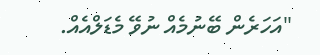"އަހަރެން ބޭނުމެއް ނުވޭ މެޑަލްއެއް.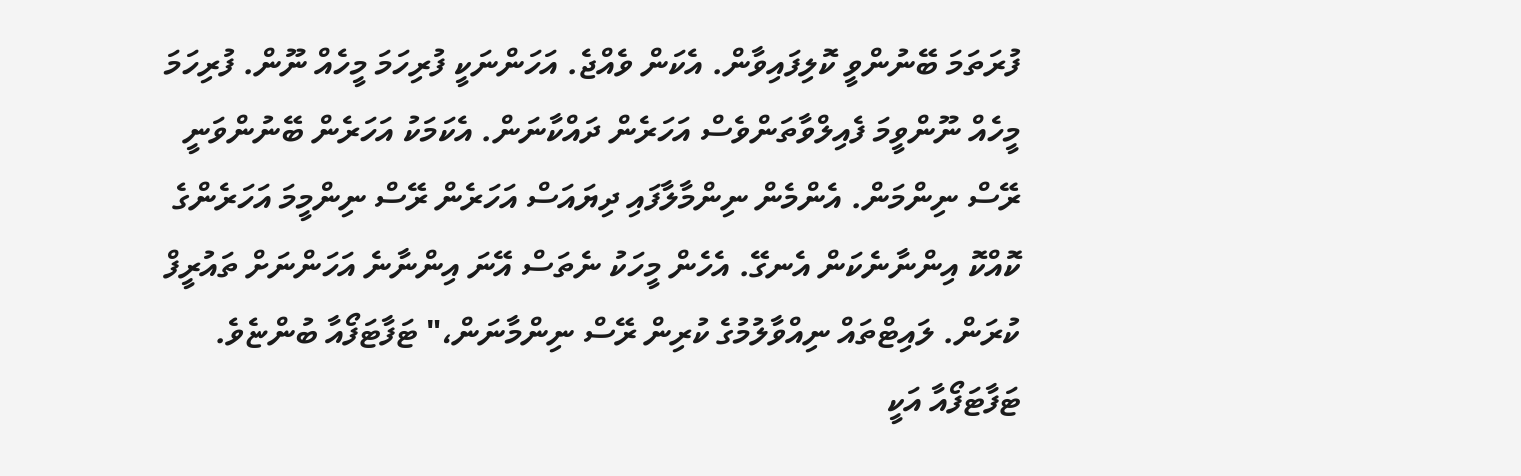ފުރަތަމަ ބޭނުންވީ ކޮލިފައިވާން. އެކަން ވެއްޖެ. އަހަންނަކީ ފުރިހަމަ މީހެއް ނޫން. ފުރިހަމަ މީހެއް ނޫންވީމަ ފެއިލްވާތަންވެސް އަހަރެން ދައްކާނަން. އެކަމަކު އަހަރެން ބޭނުންވަނީ ރޭސް ނިންމަން. އެންމެން ނިންމާލާފައި ދިޔައަސް އަހަރެން ރޭސް ނިންމީމަ އަހަރެންގެ ކޮއްކޮ އިންނާނެކަން އެނގޭ. އެހެން މީހަކު ނެތަސް އޭނަ އިންނާނެ އަހަންނަށް ތައުރީފް ކުރަން. ލައިޓްތައް ނިއްވާލުމުގެ ކުރިން ރޭސް ނިންމާނަން،" ޓަފާޓަފޯއާ ބުންޏެވެ.
ޓަފާޓަފޯއާ އަކީ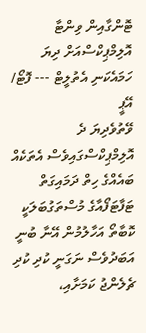ޓޮންގާއިން ވިންޓާ އޮލިމްޕިކްސްއަށް ދިޔަ ހަމައެކަނި އެތުލީޓް --- ފޮޓޯ/ އޭޕީ
ވޭތުވެދިޔަ ދެ އޮލިމްޕިކްސްގައިވެސް އެތަކެއް ބައެއްގެ ހިތް ދަމައިގަތް ޓަފާޓަފޯއާގެ މުސްތަގުބަލަކީ ކޮބާތޯ އަހާލުމުން އޭނާ ބުނީ އަބަދުވެސް ނަގަނީ ކުދި ކުދި ޗެލެންޖު ކަމަށާއި،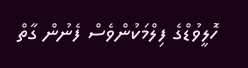ހޮލީވުޑްގެ ފިލްމަކުންވެސް ފެނުން ގާތް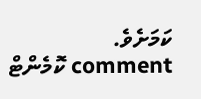ކަމަށެވެ.
comment ކޮމެންޓް